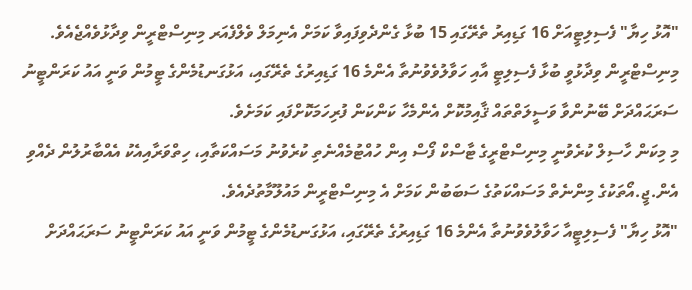"އޮޅު ހިޔާ" ފެސިލިޓީއަށް 16 ގަޑިއިރު ތެރޭގައި 15 ބުޅާ ގެންދެވިފައިވާ ކަމަށް އެނިމަލް ވެލްފެއަރ މިނިސްޓްރީން ވިދާޅުވެއްޖެއެވެ.
މިނިސްޓްރީން ވިދާޅުވީ ބުޅާ ފެސިލިޓީ އާއި ހަވާލުވެވުނުތާ އެންމެ 16 ގަޑިއިރުގެ ތެރޭގައި، އަޅުގަނޑުމެންގެ ޓީމުން ވަނީ އައު ކަރަންޓީނު ސަރަޙައްދަށް ބޭނުންވާ ވަސީލަތްތައް ޤާއިމުކޮށް އެންމެހާ ކަންކަން ފުރިހަމަކޮށްފައި ކަމަށެވެ.
މި މިކަން ހާސިލް ކުރެވުނީ މިނިސްޓްރީގެ ޓާސްކް ފޯސް އިން ހުއްޓުމެއްނެތި ކުރެވުނު މަސައްކަތާއި، ހިތްވަރާއިއެކު އެއްބާރުލުން ދެއްވި އެން.ޖީ.އޯތަކުގެ މިންނެތް މަސައްކަތުގެ ސަބަބުން ކަމަށް އެ މިނިސްޓްރީން މައުލޫމާތުދެއެވެ.
"އޮޅު ހިޔާ" ފެސިލިޓީއާ ހަވާލުވެވުނުތާ އެންމެ 16 ގަޑިއިރުގެ ތެރޭގައި، އަޅުގަނޑުމެންގެ ޓީމުން ވަނީ އައު ކަރަންޓީނު ސަރަޙައްދަށް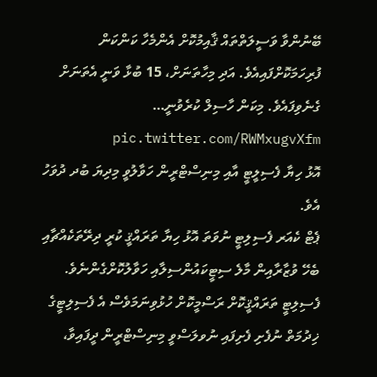ބޭނުންވާ ވަސީލަތްތައް ޤާއިމުކޮށް އެންމެހާ ކަންކަން ފުރިހަމަކޮށްފައިއެވެ. އަދި މިހާތަނަށް، 15 ބުޅާ ވަނީ އެތަނަށް ގެނެވިފައެވެ. މިކަން ހާސިލް ކުރެވުނީ… pic.twitter.com/RWMxugvXfm
އޮޅު ހިޔާ ފެސިލީޓީ އާއި މިނިސްޓްރީން ހަވާލުވީ މިދިޔަ ބުދ ދުވަހު އެވެ.
ޕެޓް ކެއަރ ފެސިލިޓީ ނުވަތަ އޮޅު ހިޔާ ތަރައްޤީ ކުރީ ދިރޭތަކެއްޗާއި ބެހޭ ވުޒާރާއިން މާލެ ސިޓީކައުންސިލާއި ހަވާލުކޮށްގެންނެވެ. ފެސިލިޓީ ތަރައްޤީކޮށް ރަސްމީކޮށް ހުޅުވިނަމަވެސް އެ ފެސިލިޓީގެ ޚިދުމަތް ނުފެށި ފެށިފައި ނުވލަސްވީ މިނިސްޓްރީން ދީފައިވާ،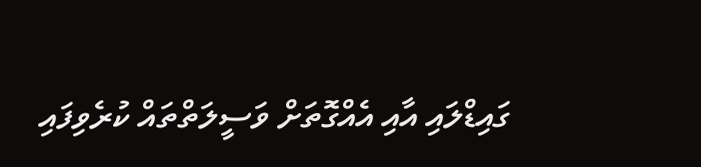ގައިޑްލައި އާއި އެއްގޮތަށް ވަސީލަތްތައް ކުރެވިފައި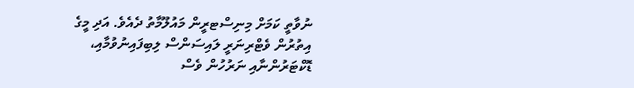ނުވާތީ ކަމަށް މިނިސްޓރީން މައުލޫމާތު ދެއެވެ. އަދި މީގެ އިތުރުން ވެޓްރިނަރީ ލައިސަންސް ލިބިފައިނުވުމާއި، ޑޮކްޓަރުންނާއި ނަރުހުން ވެސް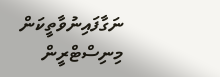ނަގާފައިނުވާތީކަން މިނިސްޓްރީން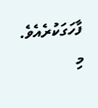ފާހަގަކުރެއެވެ.
މި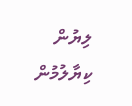ލިޔުން ކިޔާލުމުން